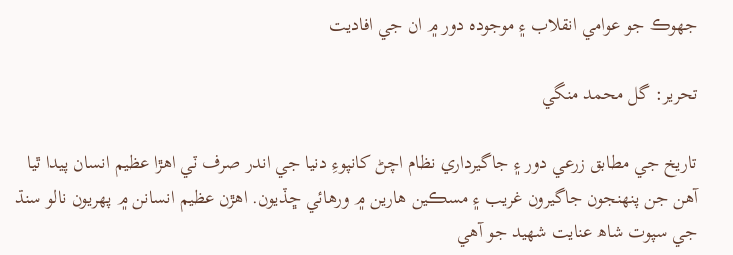جھوڪ جو عوامي انقلاب ۽ موجوده دور ۾ ان جي افاديت

تحرير: گل محمد منگي

تاريخ جي مطابق زرعي دور ۽ جاگيرداري نظام اچڻ کانپوءِ دنيا جي اندر صرف ٽي اھڙا عظيم انسان پيدا ٿيا آھن جن پنھنجون جاگيرون غريب ۽ مسڪين ھارين ۾ ورھائي ڇڏيون. اھڙن عظيم انسانن ۾ پھريون نالو سنڌ جي سپوت شاھ عنايت شھيد جو آھي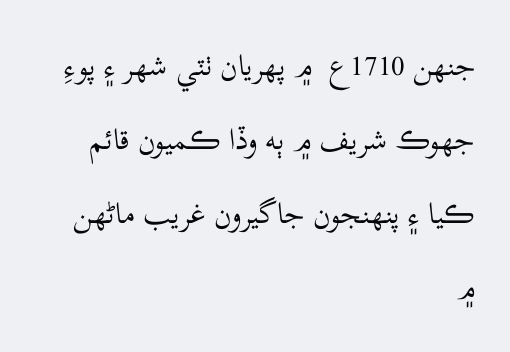جنھن 1710ع  ۾ پھريان ٺٽي شھر ۽ پوءِ جھوڪ شريف ۾ ٻه وڏا ڪميون قائم ڪيا ۽ پنھنجون جاگيرون غريب ماڻھن ۾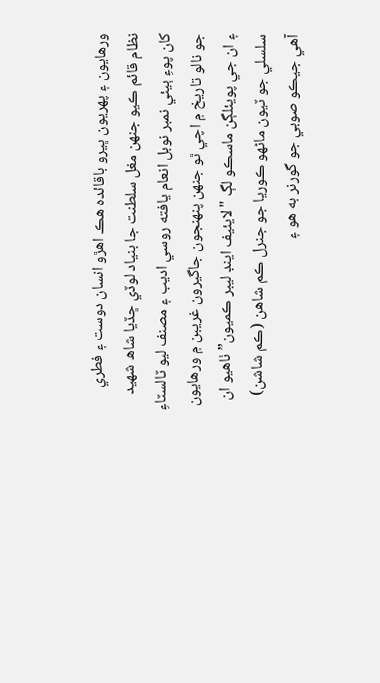ورھايون ۽ پھريون ڀيرو باقائده ھڪ اھڙو انسان دوست ۽ فطري نظام قائم ڪيو جنھن مغل سلطنت جا بنياد لوڏي ڇڏيا شاھ شھيد کان پوءِ ٻيئي نمبر نوبل انعام يافته روسي اديب ۽ مصنف ليو ٽالسٽاءِ جو نالو تاريخ ۾ اچي ٿو جنھن پنھنجون جاگيرون غريبن ۾ ورھايون ۽ ان جي پويئلڳن ماسڪو لڳ "لايئيف اينڊ ليبر ڪميون” ٺاھيو ان سلسلي جو ٽيون ماڻھو ڪوريا جو جنرل ڪم شاھن (ڪم شاشن) آھي جيڪو صوبي جو گورنر به ھو ۽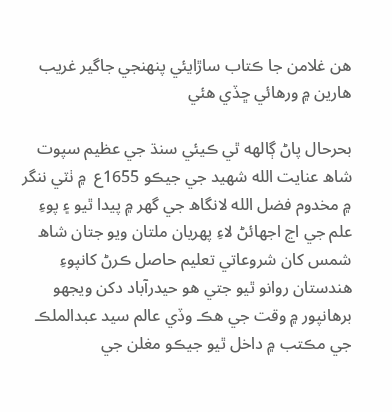ھن غلامن جا ڪتاب ساڙايئي پنھنجي جاگير غريب ھارين ۾ ورھائي ڇڏي ھئي

بحرحال پاڻ ڳالهه ٿي ڪيئي سنڌ جي عظيم سپوت شاھ عنايت الله شھيد جي جيڪو 1655ع  ۾ ٺٽي ننگر ۾ مخدوم فضل الله لانگاھ جي گھر ۾ پيدا ٿيو ۽ پوءِ علم جي اڃ اجھائڻ لاءِ پھريان ملتان ويو جتان شاھ شمس کان شروعاتي تعليم حاصل ڪرڻ کانپوءِ ھندستان روانو ٿيو جتي ھو حيدرآباد دکن ويجھو برھانپور ۾ وقت جي ھڪ وڏي عالم سيد عبدالملڪ جي مڪتب ۾ داخل ٿيو جيڪو مغلن جي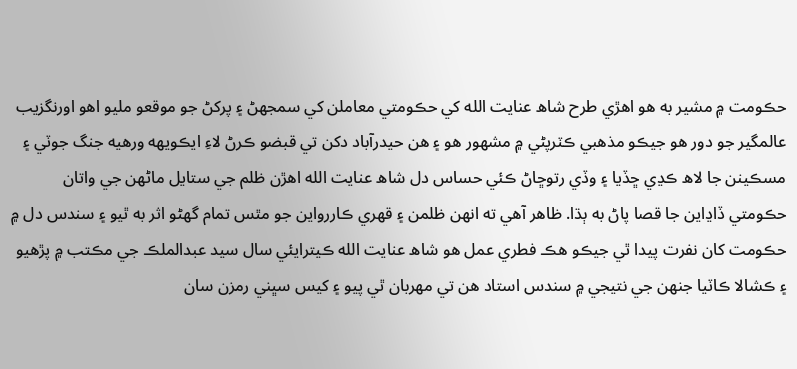حڪومت ۾ مشير به ھو اھڙي طرح شاھ عنايت الله کي حڪومتي معاملن کي سمجھڻ ۽ پرکڻ جو موقعو مليو اھو اورنگزيب عالمگير جو دور ھو جيڪو مذھبي ڪٽرپڻي ۾ مشھور ھو ۽ ھن حيدرآباد دکن تي قبضو ڪرڻ لاءِ ايڪويھه ورھيه جنگ جوٽي ۽ مسڪينن جا لاھ ڪڍي ڇڏيا ۽ وڏي رتوڇاڻ ڪئي حساس دل شاھ عنايت الله اھڙن ظلم جي ستايل ماڻھن جي واتان حڪومتي ڏاڍاين جا قصا پاڻ به ٻڌا. ظاھر آھي ته انھن ظلمن ۽ قھري ڪاررواين جو مٿس تمام گھڻو اثر به ٿيو ۽ سندس دل ۾ حڪومت کان نفرت پيدا ٿي جيڪو ھڪ فطري عمل ھو شاھ عنايت الله ڪيترايئي سال سيد عبدالملڪ جي مڪتب ۾ پڙھيو ۽ ڪشالا ڪاٽيا جنھن جي نتيجي ۾ سندس استاد ھن تي مھربان ٿي پيو ۽ کيس سڀني رمزن سان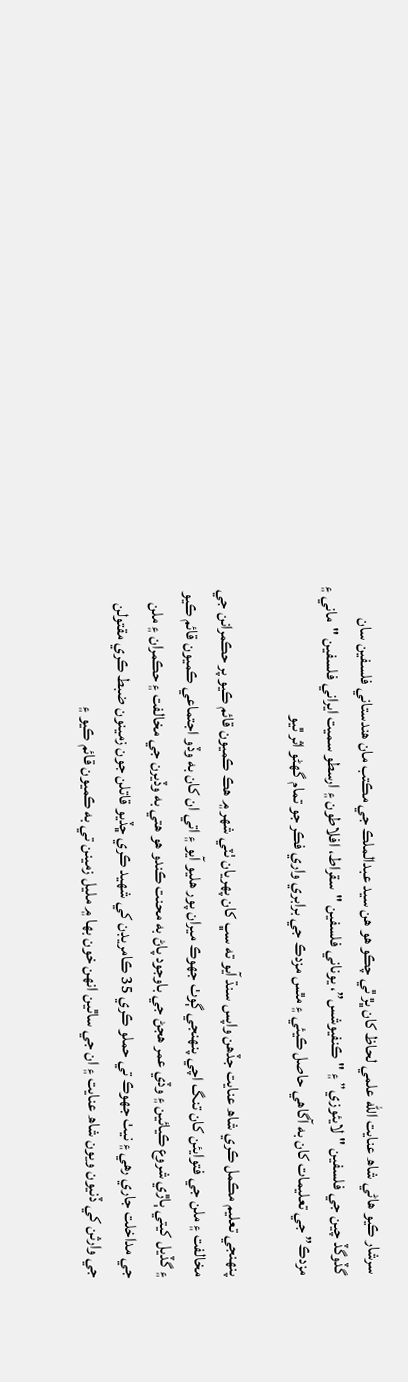سرشار ڪيو ھاڻي شاھ عنايت الله علمي لحاظ کان ڀڙ ٿي چڪو ھو ھن سيد عبدالملڪ جي مڪتب مان ھندستاني فلسفين سان گڏوگڏ چين جي فلسفين "لايئوزي” ۽ "ڪنفيوشس”، يوناني فلسفين "سقراط، افلاطون ۽ ارسطو سميت ايراني فلسفين "ماني ۽ مزدڪ” جي تعليمات کان به آگاھي حاصل ڪيئي ۽ مٿس مزدڪ جي برابري واري فڪر جو تمام گھڻو اثر ٿيو

پنھنجي تعليم مڪمل ڪري شاھ عنايت جڏھن واپس سنڌ آيو ته سڀ کان پھريان ٺٽي شھر ۾ ھڪ ڪميون قائم ڪيو پر حڪمرانن جي مخالفت ۽ ملن جي فتوايئن کان تنگ اچي پنھنجي ڳوٺ جھوڪ ميران پور ھليو آيو ۽ اتي ان کان به وڏو اجتماعي ڪميون قائم ڪيو ۽ گڏيل کيتي ٻاڙي شروع ڪيائين ۽ وڏي عمر ھجڻ جي باوجود پاڻ به محنت ڪندو ھو ھتي به وڏيرن جي مخالفت ۽ حڪمران ۽ ملن جي مداخلت جاري رھي ۽ نيٺ جھوڪ تي حملو ڪري 35 ڪامريڊن کي شھيد ڪري ڇڏيو قاتلن جون زمينون ضبط ڪري مقتولن جي وارثن کي ڏنيون ويون شاھ عنايت ۽ ان جي ساٿين انھن خون بھا ۾ مليل زمينن تي به ڪميون قائم ڪيو ۽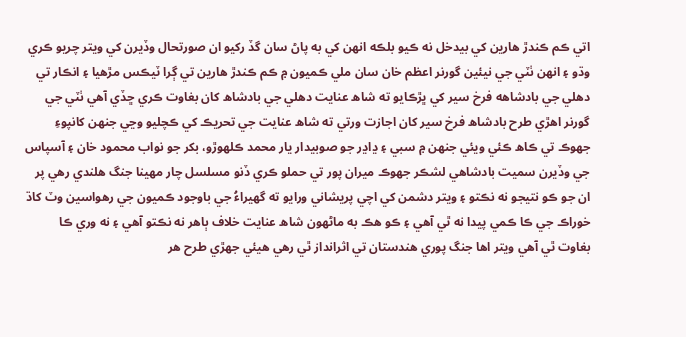اتي ڪم ڪندڙ ھارين کي بيدخل نه ڪيو بلڪه انھن کي به پاڻ سان گڏ رکيو ان صورتحال وڏيرن کي ويتر چريو ڪري وڌو ۽ انھن ٺٽي جي نيئين گورنر اعظم خان سان ملي ڪميون ۾ ڪم ڪندڙ ھارين تي ڳرا ٽيڪس مڙھيا ۽ انڪار تي دھلي جي بادشاهه فرخ سير کي ڀڙڪايو ته شاھ عنايت دھلي جي بادشاھ کان بغاوت ڪري ڇڏي آھي ٺٽي جي گورنر اھڙي طرح بادشاھ فرخ سير کان اجازت ورتي ته شاھ عنايت جي تحريڪ کي ڪچليو وڃي جنھن کانپوءِ جھوڪ تي ڪاھ ڪئي ويئي جنھن ۾ سبي ۽ ڍاڍر جو صوبيدار يار محمد ڪلھوڙو، بکر جو نواب محمود خان ۽ آسپاس جي وڏيرن سميت بادشاھي لشڪر جھوڪ ميران پور تي حملو ڪري ڏنو مسلسل چار مھينا جنگ ھلندي رھي پر ان جو ڪو نتيجو نه نڪتو ۽ ويتر دشمن کي اچي پريشاني ورايو ته گھيراءُ جي باوجود ڪميون جي رھواسين وٽ کاڌ خوراڪ جي ڪا ڪمي پيدا نه ٿي آھي ۽ ڪو ھڪ به ماڻھون شاھ عنايت خلاف ٻاھر نه نڪتو آھي ۽ نه وري ڪا بغاوت ٿي آھي ويتر اھا جنگ پوري ھندستان تي اثرانداز ٿي رھي ھيئي جھڙي طرح ھر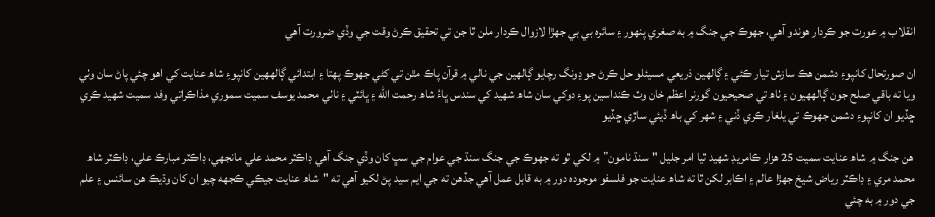انقلاب ۾ عورت جو ڪردار ھوندو آھي، جھوڪ جي جنگ ۾ به صغري پنھور ۽ سائره بي بي جھڙا لازوال ڪردار ملن ٿا جن تي تحقيق ڪرڻ وقت جي وڏي ضرورت آھي

ان صورتحال کانپوءِ دشمن ھڪ سازش تيار ڪئي ۽ ڳالهين ذريعي مسيئلو حل ڪرڻ جو ڍونگ رچايو ڳالهين جي نالي ۾ قرآن پاڪ مٿن تي کڻي جھوڪ پھتا ۽ ابتدائي ڳالههين کانپوءِ شاھ عنايت کي اھو چئي پاڻ سان وٺي ويا ته باقي صلح جون ڳالههيون ۽ ٺاھ تي صحيحيون گورنر اعظم خان وٽ ڪنداسين پوءِ دوکي سان شاھ شھيد کي سندس ڀاءُ شاھ رحمت الله ۽ ڀائٽي ۽ ناٺي محمد يوسف سميت سموري مذاڪراتي وفد سميت شھيد ڪري ڇڏيو ان کانپوءِ دشمن جھوڪ تي يلغار ڪري ڏني ۽ شھر کي باھ ڏيئي ساڙي ڇڏيو

 ھن جنگ ۾ شاھ عنايت سميت 25 ھزار ڪامريڊ شھيد ٿيا امر جليل "سنڌ نامون” ۾ لکي ٿو ته جھوڪ جي جنگ سنڌ جي عوام جي سڀ کان وڏي جنگ آھي ڊاڪٽر محمد علي مانجھي، ڊاڪٽر مبارڪ علي، ڊاڪٽر شاھ محمد مري ۽ ڊاڪٽر رياض شيخ جھڙا عالم ۽ اڪابر لکن ٿا ته شاھ عنايت جو فلسفو موجوده دور ۾ به قابل عمل آھي جڏھن ته جي ايم سيد پڻ لکيو آھي ته "شاھ عنايت جيڪي ڪجهه چيو ان کان وڌيڪ ھن سائنس ۽ علم جي دور ۾ به چئي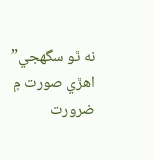نه ٿو سگھجي” اھڙي صورت ۾ ضرورت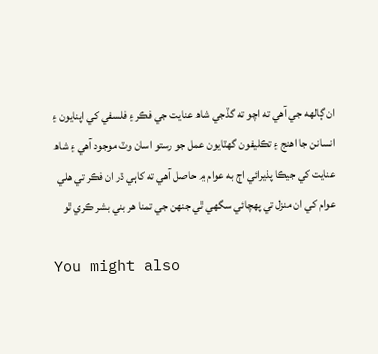ان ڳالهه جي آھي ته اچو ته گڏجي شاھ عنايت جي فڪر ۽ فلسفي کي اپنايون ۽ انسانن جا اھنج ۽ تڪليفون گھٽايون عمل جو رستو اسان وٽ موجود آھي ۽ شاھ عنايت کي جيڪا پذيرائي اڄ به عوام ۾ حاصل آھي ته کاٻي ڌر ان فڪر تي ھلي عوام کي ان منزل تي پھچائي سگھي ٿي جنھن جي تمنا ھر بني بشر ڪري ٿو

You might also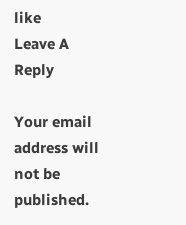like
Leave A Reply

Your email address will not be published.